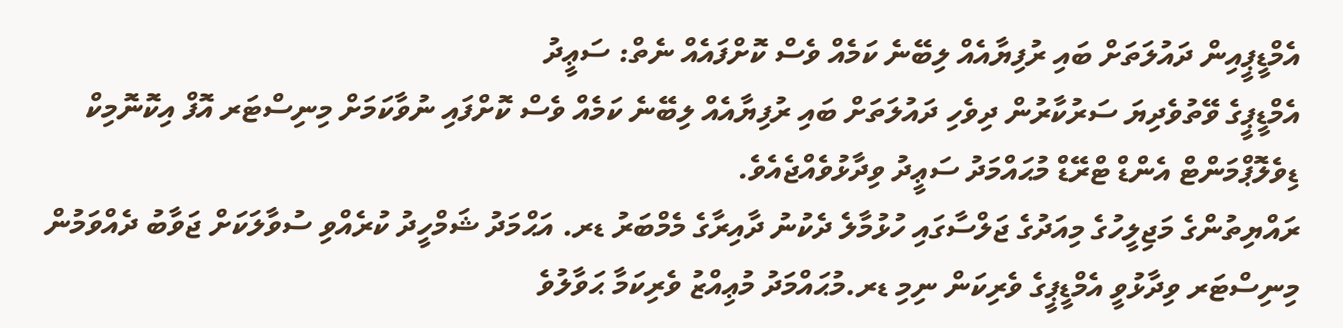އެމްޑީޕީއިން ދައުލަތަށް ބައި ރުފިޔާއެއް ލިބޭނެ ކަމެއް ވެސް ކޮށްފައެއް ނެތް: ސަޢީދު
އެމްޑީޕީގެ ވޭތުވެދިޔަ ސަރުކާރުން ދިވެހި ދައުލަތަށް ބައި ރުފިޔާއެއް ލިބޭނެ ކަމެއް ވެސް ކޮށްފައި ނުވާކަމަށް މިނިސްޓަރ އޮފް އިކޮނޮމިކް ޑިވެލޮޕްމަންޓް އެންޑް ޓްރޭޑް މުޙައްމަދު ސަޢީދު ވިދާޅުވެއްޖެއެވެ.
ރައްޔިތުންގެ މަޖިލީހުގެ މިއަދުގެ ޖަލްސާގައި ހުޅުމާލެ ދެކުނު ދާއިރާގެ މެމްބަރު ޑރ. އަޙްމަދު ޝަމްހީދު ކުރެއްވި ސުވާލަކަށް ޖަވާބު ދެއްވަމުން މިނިސްޓަރ ވިދާޅުވީ އެމްޑީޕީގެ ވެރިކަން ނިމި ޑރ.މުޙައްމަދު މުޢިއްޒު ވެރިކަމާ ޙަވާލުވެ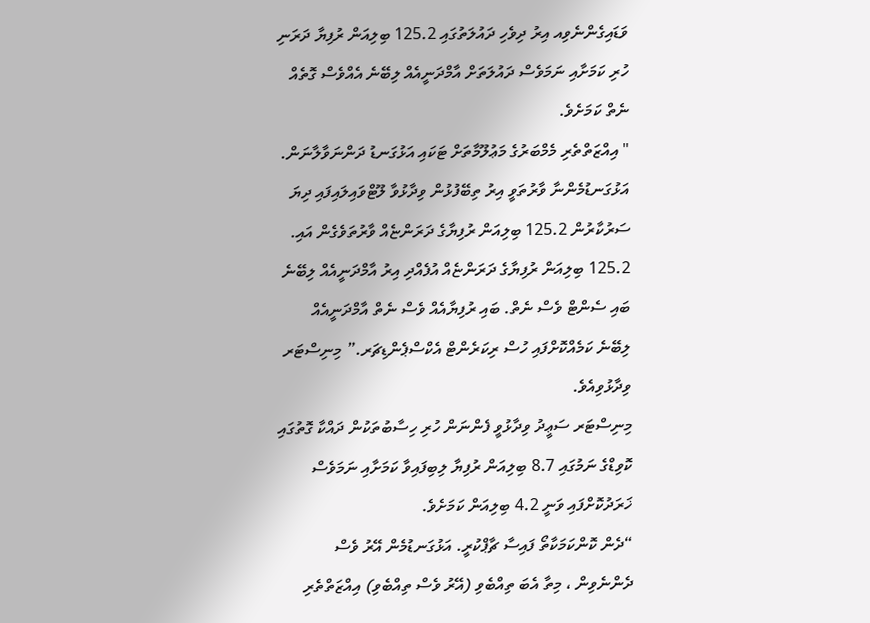ވަޑައިގެންނެވިއ އިރު ދިވެހި ދައުލަތުގައި 125.2 ބިލިއަން ރުފިޔާ ދަރަނި ހުރި ކަމަށާއި ނަމަވެސް ދައުލަތަށް އާމްދަނީއެއް ލިބޭނެ އެއްވެސް ގޮތެއް ނެތް ކަމަށެވެ.
" އިއްޒަތްތެރި މެމްބަރުގެ މަޢުލޫމާތަށް ޓަކައި އަޅުގަނޑު ދަންނަވާލާނަން. އަޅުގަނޑުމެންނާ ވާރުތަވީ އިރު ތިބޭފުޅުން ވިދާޅުވާ ލޫޓްވައިލައިފައި ދިޔަ ސަރުކާރުން 125.2 ބިލިއަން ރުފިޔާގެ ދަރަންޏެއް ވާރުތަވެގެން އައި. 125.2 ބިލިއަން ރުފިޔާގެ ދަރަންޏެއް އުފެއްދި އިރު އާމްދަނީއެއް ލިބޭނެ ބައި ސެންޓް ވެސް ނެތް. ބައި ރުފިޔާއެއް ވެސް ނެތް އާމްދަނީއެއް ލިބޭނެ ކަމެއްކޮށްފައި ހުސް ރިކަރެންޓް އެކްސްޕެންޑިޗަރ.” މިނިސްޓަރ ވިދާޅުވިއެވެ.
މިނިސްޓަރ ސަޢީދު ވިދާޅުވީ ފެންނަން ހުރި ހިސާބުތަކުން ދައްކާ ގޮތުގައި ކޮވިޑްގެ ނަމުގައި 8.7 ބިލިއަން ރުފިޔާ ލިބިފައިވާ ކަމަށާއި ނަމަވެސް ޚަރަދުކޮށްފައި ވަނީ 4.2 ބިލިއަން ކަމަށެވެ.
“ދެން ކޮންކަމަކާތޯ ފައިސާ ޗާޕްކުރީ. އަޅުގަނޑުމެން އޭރު ވެސް ދެންނެވިން ، މިތާ އެބަ ތިއްބެވި (އޭރު ވެސް ތިއްބެވި) އިއްޒަތްތެރި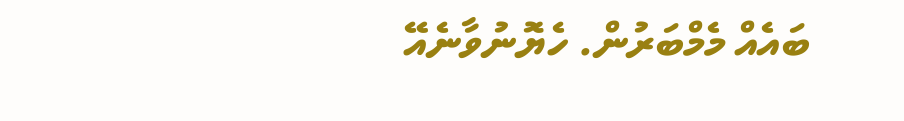ބައެއް މެމްބަރުން. ހެޔޮނުވާނެއޭ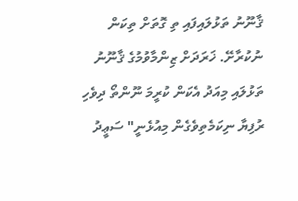ޤާނޫނު ތަޅުލައިފައި ތި ގޮތަށް ތިކަން ނުކުރާށޭ. ޚަރަދަށް ޒިންމާވުމުގެ ޤާނޫނު ތަޅުލައި މިއަދު އެކަން ކުރީމަ ނޫންތޯ ދިވެހި ރުފިޔާ ނިކަމެތިވެގެން މިއުޅެނީ" ސަޢީދު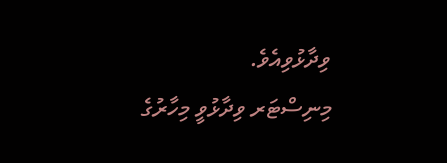ވިދާޅުވިއެވެ.
މިނިސްޓަރ ވިދާޅުވީ މިހާރުގެ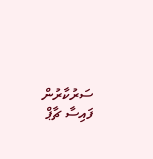ސަރުކާރުން ފައިސާ ޗާޕް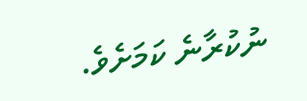ނުކުރާނެ ކަމަށެވެ.